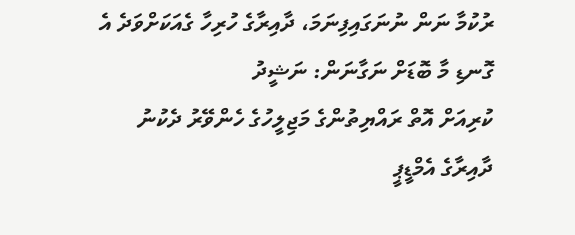ރުކުމާ ނަން ނުނަގައިފިނަމަ، ދާއިރާގެ ހުރިހާ ގެއަކަށްވަދެ އެ ގޮނޑި މާ ބޮޑަށް ނަގާނަން: ނަޝީދު
ކުރިއަށް އޮތް ރައްޔިތުންގެ މަޖިލީހުގެ ހެންވޭރު ދެކުނު ދާއިރާގެ އެމްޑީޕީ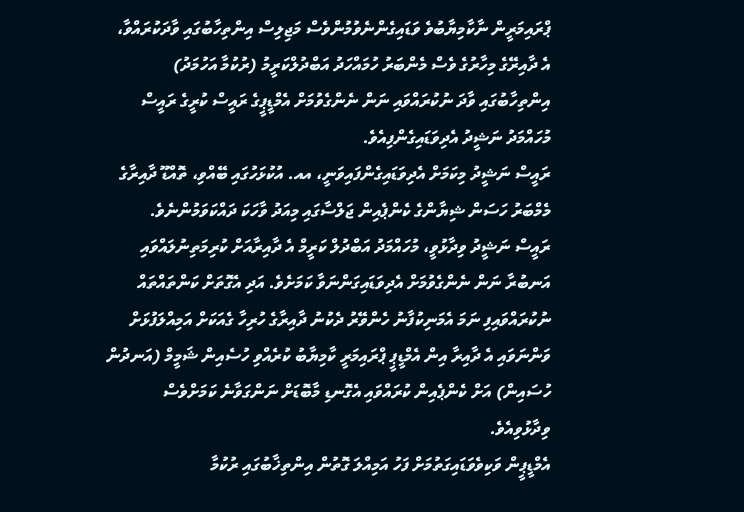ޕްރައިމަރީން ނާކާމިޔާބުވެ ވަޑައިގެންނެވުމުންވެސް މަޖިލިސް އިންތިހާބުގައި ވާދަކުރައްވާ، އެ ދާއިރޭގެ މިހާރުގެ ވެސް މެންބަރު ހުމައްހަދު އަބްދުލްކަރީމު (ރުކުމާ އަހުމަދު) އިންތިހާބުގައި ވާދަ ނުކުރައްވައި ނަން ނެންގެވުމަށް އެމްޑީޕީގެ ރައީސް ކުރީގެ ރައީސް މުހައްމަދު ނަޝީދު އެދިވަޑައިގެންފިއެވެ.
ރައީސް ނަޝީދު މިކަމަށް އެދިވަޑައިގެންފައިވަނީ، އއ. އުކުޅަހުގައި ބޭއްވި، ތޮއްޑޫ ދާއިރާގެ މެމްބަރު ހަސަން ޝިޔާންގެ ކެންޕެއިން ޖަލްސާގައި މިއަދު ވާހަކަ ދައްކަވަމުންނެވެ.
ރައީސް ނަޝީދު ވިދާޅުވީ، މުހައްމަދު އަބްދުލް ކަރީމް އެ ދާއިރާއަށް ކުރިމަތިނުލައްވައި އަނބުރާ ނަން ނެންގެވުމަށް އެދިވަޑައިގަންނަވާ ކަމަށެވެ. އަދި އެގޮތަށް ކަންތައްތައް ނުކުރައްވައިފި ނަމަ އެމަނިކުފާނު ހެންވޭރު ދެކުނު ދާއިރާގެ ހުރިހާ ގެއަކަށް އަމިއްލަފުޅަށް ވަންނަވައި އެ ދާއިރާ އިން އެމްޑީޕީ ޕްރައިމަރީ ކާމިޔާބު ކުރެއްވި ހުސެއިން ޝަމީމް (އަނދުން ހުސައިން) އަށް ކެންޕެއިން ކުރައްވައި އެގޮނޑި މާބޮޑަށް ނަންގަވާނެ ކަމަށްވެސް ވިދާޅުވިއެވެ.
އެމްޑީޕީން ވަކިވެވަޑައިގަތުމަށް ފަހު އަމިއްލަ ގޮތުން އިންތިޚާބުގައި ރުކުމާ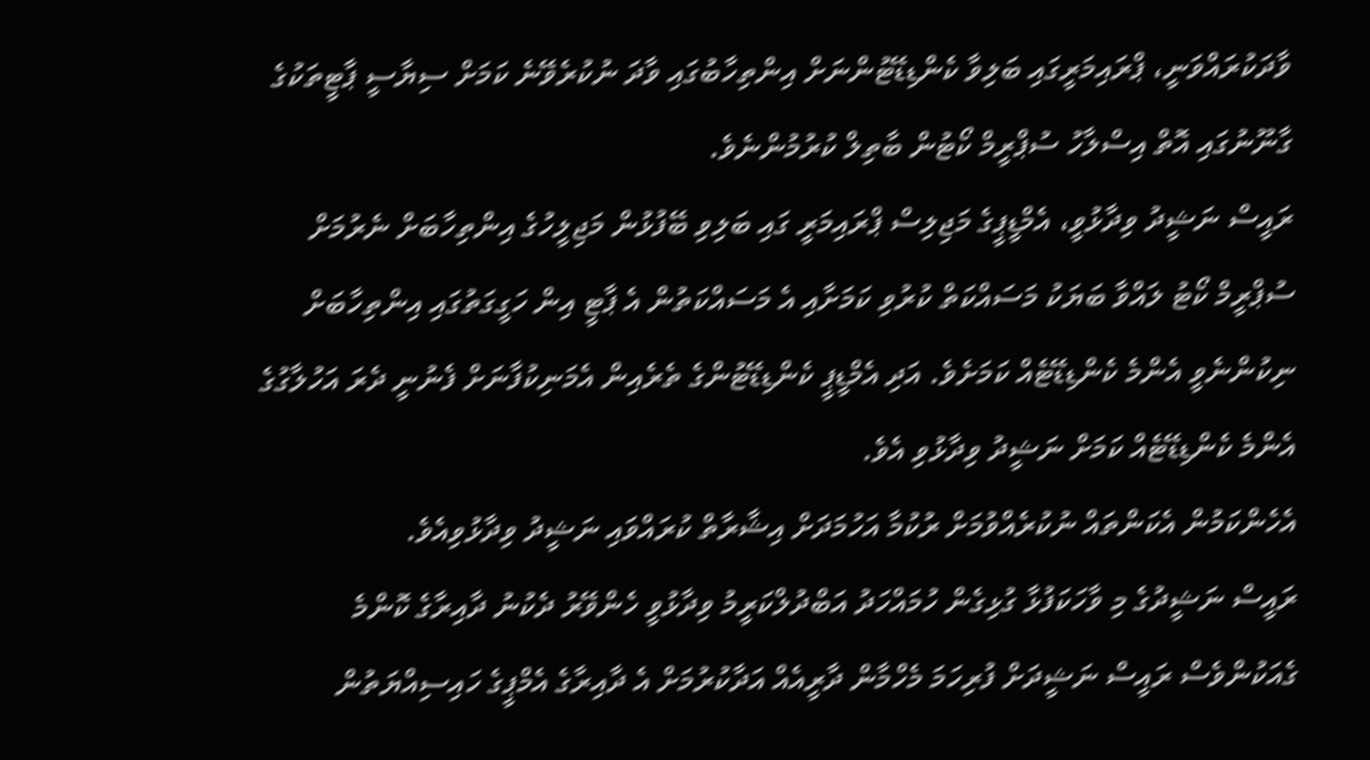ވާދަކުރައްވަނީ، ޕްރައިމަރީގައި ބަލިވާ ކެންޑިޑޭޓުންނަށް އިންތިހާބުގައި ވާދަ ނުކުރެވޭނެ ކަމަށް ސިޔާސީ ޕާޓީތަކުގެ ގާނޫނުގައި އޮތް އިސްލާހު ސުޕްރީމް ކޯޓުން ބާތިލް ކުރުމުންނެވެ.
ރައީސް ނަޝީދު ވިދާޅުވީ، އެމްޑީޕީގެ މަޖިލިސް ޕްރައިމަރީ ގައި ބަލިވި ބޭފުޅުން މަޖިލީހުގެ އިންތިހާބަށް ނެރުމަށް ސުޕްރީމް ކޯޓު ލައްވާ ބަޔަކު މަސައްކަތް ކުރުވި ކަމަށާއި އެ މަސައްކަތުން އެ ޕާޓީ އިން ހަގީގަތުގައި އިންތިހާބަށް ނިކުންނެވީ އެންމެ ކެންޑިޑޭޓެއް ކަމަށެވެ. އަދި އެމްޑީޕީ ކެންޑިޑޭޓުންގެ ތެރެއިން އެމަނިކުފާނަށް ފެނުނީ ދެރަ އަހުލާގުގެ އެންމެ ކެންޑިޑޭޓެއް ކަމަށް ނަޝީދު ވިދާޅުވި އެވެ.
އެހެންކަމުން އެކަންތައް ނުކުރެއްވުމަށް ރުކުމާ އަހުމަދަށް އިޝާރާތް ކުރައްވައި ނަޝީދު ވިދާޅުވިއެވެ.
ރައީސް ނަޝީދުގެ މި ވާހަކަފުޅާ ގުޅިގެން ހުމައްހަދު އަބްދުލްކަރީމު ވިދާޅުވީ ހެންވޭރު ދެކުނު ދާއިރާގެ ކޮންމެ ގެއަކުންވެސް ރައީސް ނަޝީދަށް ފުރިހަމަ މެހްމާން ދާރީއެއް އަދާކުރުމަށް އެ ދާއިރާގެ އެމްޕީގެ ހައިސިއްޔަތުން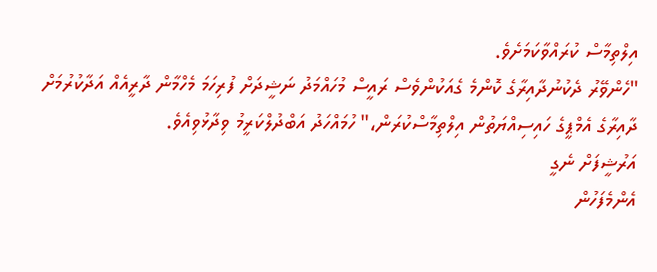އިލްތިމާސް ކުރައްވާކަމަށެވެ.
"ހެންވޭރު ދެކުނުދާއިރާގެ ކޮންމެ ގެއަކުންވެސް ރައީސް މުހައްމަދު ނަޝީދަށް ފުރިހަމަ މެހްމާން ދާރީއެއް އަދާކުރުމަށް ދާއިރާގެ އެމްޕީގެ ހައިސިއްޔަތުން އިލްތިމާސްކުރަން،" ހުމައްހަދު އަބްދުލްކަރީމު ވިދާޅުވިއެވެ.
އަރުޝީފަށް ނެގީ
އެންމެފަހުން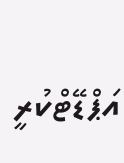އަޕްޑޭޓްކުރީ